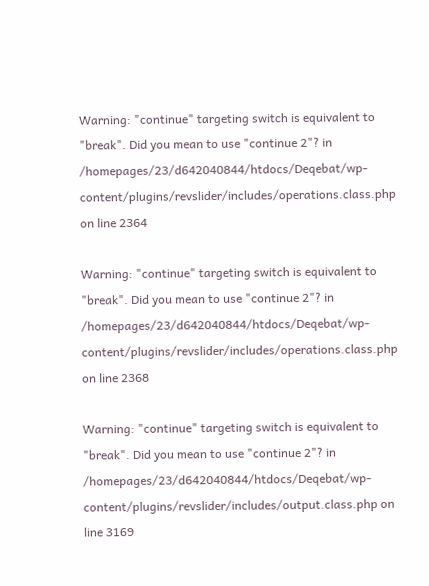Warning: "continue" targeting switch is equivalent to "break". Did you mean to use "continue 2"? in /homepages/23/d642040844/htdocs/Deqebat/wp-content/plugins/revslider/includes/operations.class.php on line 2364

Warning: "continue" targeting switch is equivalent to "break". Did you mean to use "continue 2"? in /homepages/23/d642040844/htdocs/Deqebat/wp-content/plugins/revslider/includes/operations.class.php on line 2368

Warning: "continue" targeting switch is equivalent to "break". Did you mean to use "continue 2"? in /homepages/23/d642040844/htdocs/Deqebat/wp-content/plugins/revslider/includes/output.class.php on line 3169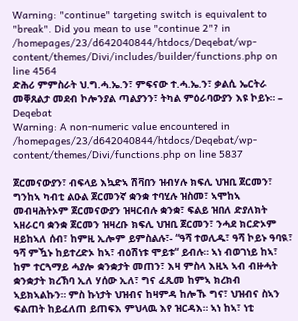Warning: "continue" targeting switch is equivalent to "break". Did you mean to use "continue 2"? in /homepages/23/d642040844/htdocs/Deqebat/wp-content/themes/Divi/includes/builder/functions.php on line 4564
ድሕሪ ምምስራት ህ.ግ.ሓ.ኤ.ን፣ ምፍናው ተ.ሓ.ኤ.ን፣ ቃልሲ ኤርትራ መቐጸልታ መደብ ኮሎንያል ጣልያንን፣ ትካል ምዕራባውያን እዩ ኮይኑ። – Deqebat
Warning: A non-numeric value encountered in /homepages/23/d642040844/htdocs/Deqebat/wp-content/themes/Divi/functions.php on line 5837

ጀርመናውያን፣ ብፍላይ እኳድኣ ሽቫበን ዝብሃሉ ክፍሊ ህዝቢ ጀርመን፣ ግንከኣ ካብቲ ልዑል ጀርመንኛ ቋንቋ ተባሂሉ ዝስመ፣ ኣሞከኣ መብዛሕትኦም ጀርመናውያን ዝዛርብሉ ቋንቋ፣ ፍልይ ዝበለ ድያለክት ኣዘራርባ ቋንቋ ጀርመን ዝዛረቡ ክፍሊ ህዝቢ ጀርመን፣ ንሓደ ክርድኦም ዘይከኣለ ሰብ፣ ከምዚ ኢሎም ይምስልሉ፣- “ዓሻ ተወሊዱ፣ ዓሻ ኮይኑ ዓባዪ፣ ዓሻ ምዃኑ ከይተረድኦ ከኣ፣ ብዕሽነቱ ሞይቱ“ ይብሉ። ኣነ ብወገነይ ከኣ፣ ከም ተርጓማይ ሓያሎ ቋንቋታት መጠን፣ እዛ ምስላ እዚኣ ኣብ ብዙሓት ቋንቋታት ክረኽባ ኢለ ሃሰው ኢለ፣ ግና ፈጺመ ከምኣ ክረክብ ኣይክኣልኩን። ምስ ኩነታት ህዝብና ከዛምዳ ከሎኹ ግና፣ ህዝብና ስኣን ፍልጠት ከይፈለጠ ይጠፍእ ምህላዉ እየ ዝርዳእ። ኣነ ከኣ፣ ነቲ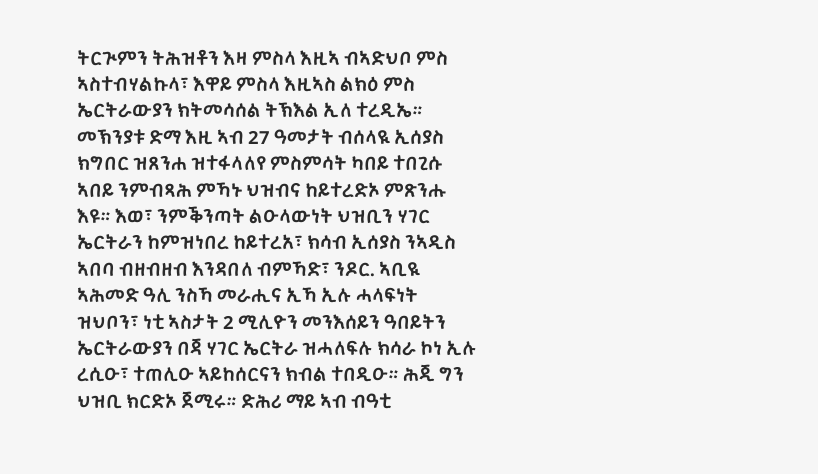ትርጒምን ትሕዝቶን እዛ ምስላ እዚኣ ብኣድህቦ ምስ ኣስተብሃልኩላ፣ እዋይ ምስላ እዚኣስ ልክዕ ምስ ኤርትራውያን ክትመሳሰል ትኽእል ኢለ ተረዲኤ። መኽንያቱ ድማ እዚ ኣብ 27 ዓመታት ብሰላዪ ኢሰያስ ክግበር ዝጸንሐ ዝተፋላለየ ምስምሳት ካበይ ተበጊሱ ኣበይ ንምብጻሕ ምኻኑ ህዝብና ከይተረድኦ ምጽንሑ እዩ። እወ፣ ንምቕንጣት ልዑላውነት ህዝቢን ሃገር ኤርትራን ከምዝነበረ ከይተረአ፣ ክሳብ ኢሰያስ ንኣዲስ ኣበባ ብዘብዘብ እንዳበለ ብምኻድ፣ ንዶር. ኣቢዪ ኣሕመድ ዓሊ ንስኻ መራሒና ኢኻ ኢሉ ሓላፍነት ዝህቦን፣ ነቲ ኣስታት 2 ሚሊዮን መንእሰይን ዓበይትን ኤርትራውያን በጃ ሃገር ኤርትራ ዝሓለፍሉ ክሳራ ኮነ ኢሉ ረሲዑ፣ ተጠሊዑ ኣይከሰርናን ክብል ተበዲዑ። ሕጂ ግን ህዝቢ ክርድኦ ጀሚሩ። ድሕሪ ማይ ኣብ ብዓቲ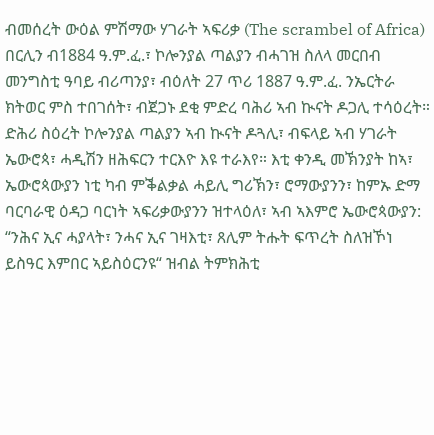ብመሰረት ውዕል ምሽማው ሃገራት ኣፍሪቃ (The scrambel of Africa) በርሊን ብ1884 ዓ.ም.ፈ.፣ ኮሎንያል ጣልያን ብሓገዝ ስለላ መርበብ መንግስቲ ዓባይ ብሪጣንያ፣ ብዕለት 27 ጥሪ 1887 ዓ.ም.ፈ. ንኤርትራ ክትወር ምስ ተበገሰት፣ ብጀጋኑ ደቂ ምድረ ባሕሪ ኣብ ኲናት ዶጋሊ ተሳዕረት። ድሕሪ ስዕረት ኮሎንያል ጣልያን ኣብ ኲናት ዶጓሊ፣ ብፍላይ ኣብ ሃገራት ኤውሮጳ፣ ሓዲሽን ዘሕፍርን ተርእዮ እዩ ተራእየ። እቲ ቀንዲ መኽንያት ከኣ፣ ኤውሮጳውያን ነቲ ካብ ምቕልቃል ሓይሊ ግሪኽን፣ ሮማውያንን፣ ከምኡ ድማ ባርባራዊ ዕዳጋ ባርነት ኣፍሪቃውያንን ዝተላዕለ፣ ኣብ ኣእምሮ ኤውሮጳውያን: “ንሕና ኢና ሓያላት፣ ንሓና ኢና ገዛእቲ፣ ጸሊም ትሑት ፍጥረት ስለዝኾነ ይስዓር እምበር ኣይስዕርንዩ“ ዝብል ትምክሕቲ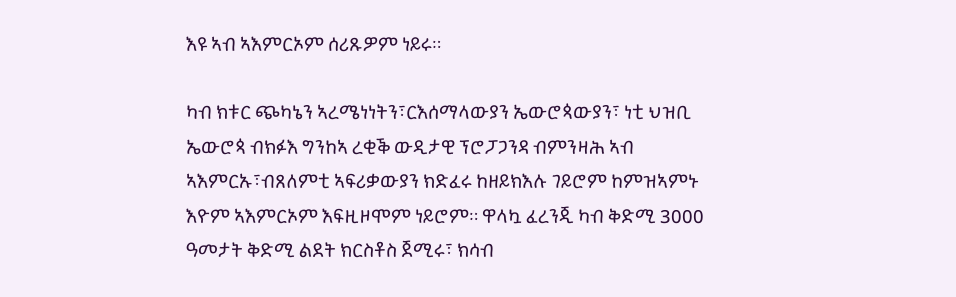እዩ ኣብ ኣእምርኦም ሰሪጹዎም ነይሩ።

ካብ ክቱር ጭካኔን ኣረሜነነትን፣ርእሰማላውያን ኤውሮጳውያን፣ ነቲ ህዝቢ ኤውሮጳ ብክፉእ ግንከኣ ረቂቕ ውዲታዊ ፕሮፓጋንዳ ብምንዛሕ ኣብ ኣእምርኡ፣ብጸለምቲ ኣፍሪቃውያን ክድፈሩ ከዘይክእሉ ገይሮም ከምዝኣምኑ እዮም ኣእምርኦም እፍዚዞሞም ነይሮም። ዋላኳ ፈረንጂ ካብ ቅድሚ 3000 ዓመታት ቅድሚ ልደት ክርስቶስ ጀሚሩ፣ ክሳብ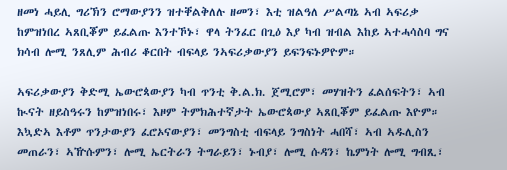ዘመነ ሓይሊ ግሪኽን ሮማውያንን ዝተቐልቅለሉ ዘመን፣ እቲ ዝልዓለ ሥልጣኔ ኣብ ኣፍሪቃ ከምዝነበረ ኣጸቢቖም ይፈልጡ እንተኾኑ፣ ዋላ ትንፈር በጊዕ እያ ካብ ዝብል እከይ ኣተሓሳስባ ግና ክሳብ ሎሚ ንጸሊም ሕብሪ ቆርበት ብፍላይ ንኣፍሪቃውያን ይፍንፍኑዎዮም።

ኣፍሪቃውያን ቅድሚ ኤውሮጳውያን ካብ ጥንቲ ቅ.ል.ክ. ጀሚሮም፣ መሃዝትን ፈልሰፍትን፣ ኣብ ኲናት ዘይስዓሩን ከምዝነበሩ፣ እዞም ትምክሕተኛታት ኤውሮጳውያ ኣጸቢቖም ይፈልጡ እዮም። እኳድኣ እቶም ጥንታውያን ፈሮኦናውያን፣ መንግስቲ ብፍላይ ንግስነት ሓበሻ፣ ኣብ ኣዱሊስን መጠራን፣ ኣዅሱምን፣ ሎሚ ኤርትራን ትግራይን፣ ኑብያ፣ ሎሚ ሱዳን፣ ኬምነት ሎሚ ግብጺ፣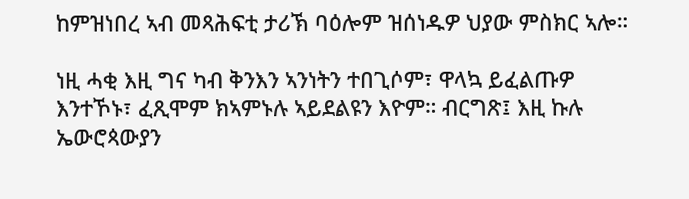ከምዝነበረ ኣብ መጻሕፍቲ ታሪኽ ባዕሎም ዝሰነዱዎ ህያው ምስክር ኣሎ።

ነዚ ሓቂ እዚ ግና ካብ ቅንእን ኣንነትን ተበጊሶም፣ ዋላኳ ይፈልጡዎ እንተኾኑ፣ ፈጺሞም ክኣምኑሉ ኣይደልዩን እዮም። ብርግጽ፤ እዚ ኩሉ ኤውሮጳውያን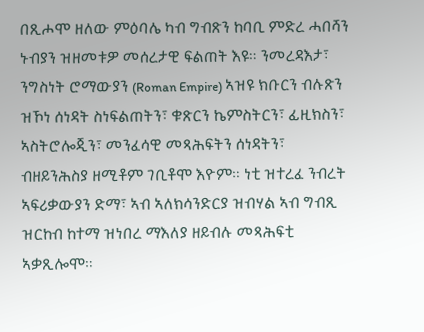በጺሖሞ ዘለው ምዕባሌ ካብ ግብጽን ከባቢ ምድረ ሓበሻን ኑብያን ዝዘመቱዎ መሰረታዊ ፍልጠት እዩ። ንመረዳእታ፣ ንግስነት ሮማውያን (Roman Empire) ኣዝዩ ክቡርን ብሉጽን ዝኾነ ሰነዳት ስነፍልጠትን፣ ቁጽርን ኬምስትርን፣ ፊዚክስን፣ ኣስትሮሎጂን፣ መንፈሳዊ መጻሕፍትን ሰነዳትን፣ ብዘይንሕስያ ዘሚቶም ገቢቶሞ እዮም። ነቲ ዝተረፈ ንብረት ኣፍሪቃውያን ድማ፣ ኣብ ኣለክሳንድርያ ዝብሃል ኣብ ግብጺ ዝርከብ ከተማ ዝነበረ ማእለያ ዘይብሉ መጻሕፍቲ ኣቃጺሎሞ።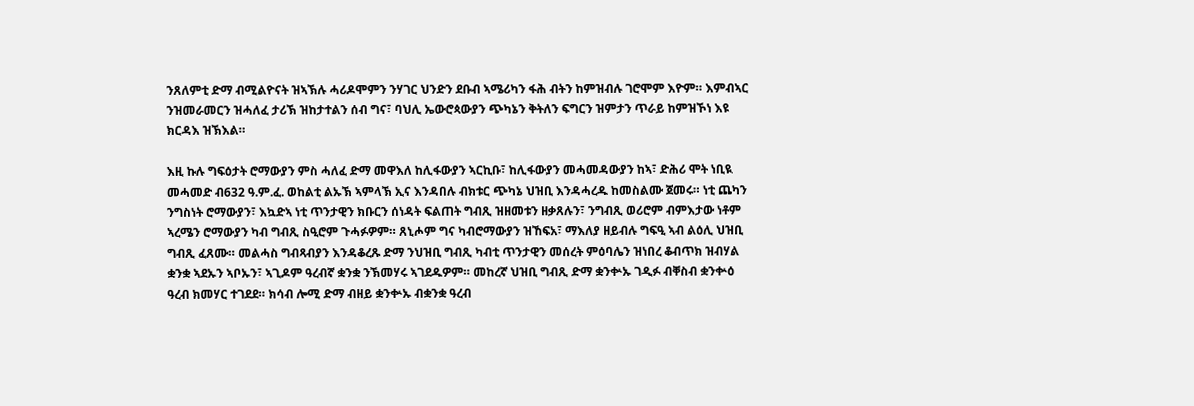ንጸለምቲ ድማ ብሚልዮናት ዝኣኽሉ ሓሪዶሞምን ንሃገር ህንድን ደቡብ ኣሜሪካን ፋሕ ብትን ከምዝብሉ ገሮሞም እዮም። እምብኣር ንዝመራመርን ዝሓለፈ ታሪኽ ዝከታተልን ሰብ ግና፣ ባህሊ ኤውሮጳውያን ጭካኔን ቅትለን ፍግርን ዝምታን ጥራይ ከምዝኾነ እዩ ክርዳእ ዝኽእል።

እዚ ኩሉ ግፍዕታት ሮማውያን ምስ ሓለፈ ድማ መዋእለ ከሊፋውያን ኣርኪቡ፣ ከሊፋውያን መሓመዳውያን ከኣ፣ ድሕሪ ሞት ነቢዪ መሓመድ ብ632 ዓ.ም.ፈ. ወከልቲ ልኡኽ ኣምላኽ ኢና እንዳበሉ ብክቱር ጭካኔ ህዝቢ እንዳሓረዱ ከመስልሙ ጀመሩ። ነቲ ጨካን ንግስነት ሮማውያን፣ እኳድኣ ነቲ ጥንታዊን ክቡርን ሰነዳት ፍልጠት ግብጺ ዝዘመቱን ዘቃጸሉን፣ ንግብጺ ወሪሮም ብምእታው ነቶም ኣረሜን ሮማውያን ካብ ግብጺ ስዒሮም ጉሓፉዎም። ጸኒሖም ግና ካብሮማውያን ዝኸፍአ፣ ማእለያ ዘይብሉ ግፍዒ ኣብ ልዕሊ ህዝቢ ግብጺ ፈጸሙ። መልሓስ ግብጻብያን እንዳቆረጹ ድማ ንህዝቢ ግብጺ ካብቲ ጥንታዊን መሰረት ምዕባሌን ዝነበረ ቆብጥክ ዝብሃል ቋንቋ ኣደኡን ኣቦኡን፣ ኣጊዶም ዓረብኛ ቋንቋ ንኽመሃሩ ኣገደዱዎም። መከረኛ ህዝቢ ግብጺ ድማ ቋንቍኡ ገዲፉ ብቐስብ ቋንቍዕ ዓረብ ክመሃር ተገደደ። ክሳብ ሎሚ ድማ ብዘይ ቋንቍኡ ብቋንቋ ዓረብ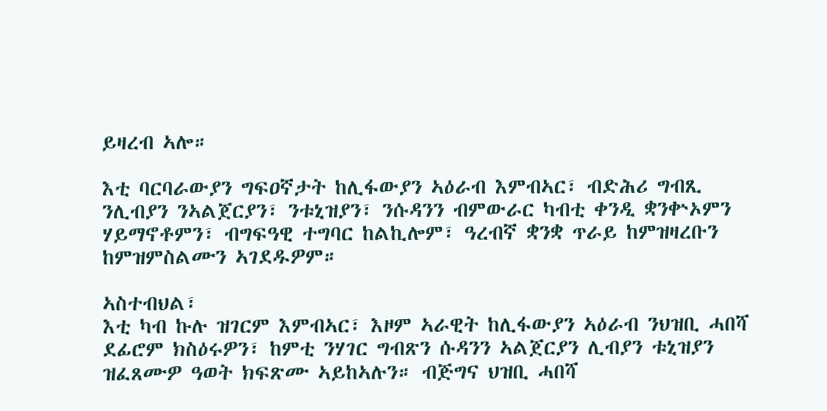ይዛረብ ኣሎ።

እቲ ባርባራውያን ግፍዐኛታት ከሊፋውያን ኣዕራብ እምብኣር፣ ብድሕሪ ግብጺ ንሊብያን ንኣልጀርያን፣ ንቱኒዝያን፣ ንሱዳንን ብምውራር ካብቲ ቀንዲ ቋንቍኦምን ሃይማኖቶምን፣ ብግፍዓዊ ተግባር ከልኪሎም፣ ዓረብኛ ቋንቋ ጥራይ ከምዝዛረቡን ከምዝምስልሙን ኣገደዱዎም።

ኣስተብህል፣
እቲ ካብ ኩሉ ዝገርም እምብኣር፣ እዞም ኣራዊት ከሊፋውያን ኣዕራብ ንህዝቢ ሓበሻ ደፊሮም ክስዕሩዎን፣ ከምቲ ንሃገር ግብጽን ሱዳንን ኣልጀርያን ሊብያን ቱኒዝያን ዝፈጸሙዎ ዓወት ክፍጽሙ ኣይከኣሉን። ብጅግና ህዝቢ ሓበሻ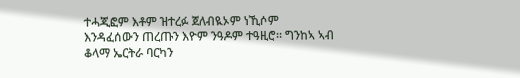ተሓጂፎም እቶም ዝተረፉ ጀለብዪኦም ነኺሶም እንዳፈሰውን ጠረጡን እዮም ንዓዶም ተዓዚሮ። ግንከኣ ኣብ ቆላማ ኤርትራ ባርካን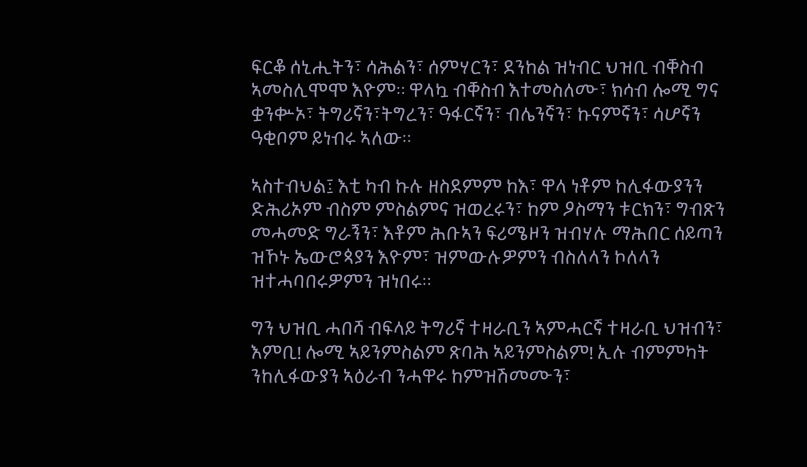ፍርቆ ሰኒሒትን፣ ሳሕልን፣ ሰምሃርን፣ ደንከል ዝነብር ህዝቢ ብቐስብ ኣመስሊሞሞ እዮም። ዋላኳ ብቐስብ እተመስለሙ፣ ክሳብ ሎሚ ግና ቋንቍኦ፣ ትግሪኛን፣ትግረን፣ ዓፋርኛን፣ ብሌንኛን፣ ኩናምኛን፣ ሳሆኛን ዓቂቦም ይነብሩ ኣለው።

ኣስተብህል፤ እቲ ካብ ኩሉ ዘስደምም ከእ፣ ዋላ ነቶም ከሊፋውያንን ድሕሪኦም ብስም ምስልምና ዝወረሩን፣ ከም ዖስማን ቱርክን፣ ግብጽን መሓመድ ግራኝን፣ እቶም ሕቡኣን ፍሪሜዞን ዝብሃሉ ማሕበር ሰይጣን ዝኾኑ ኤውሮጳያን እዮም፣ ዝምውሉዎምን ብስለላን ኮለላን ዝተሓባበሩዎምን ዝነበሩ።

ግን ህዝቢ ሓበሻ ብፍላይ ትግሪኛ ተዛራቢን ኣምሓርኛ ተዛራቢ ህዝብን፣ እምቢ! ሎሚ ኣይንምስልም ጽባሕ ኣይንምስልም! ኢሉ ብምምካት ንከሊፋውያን ኣዕራብ ንሓዋሩ ከምዝሽመሙን፣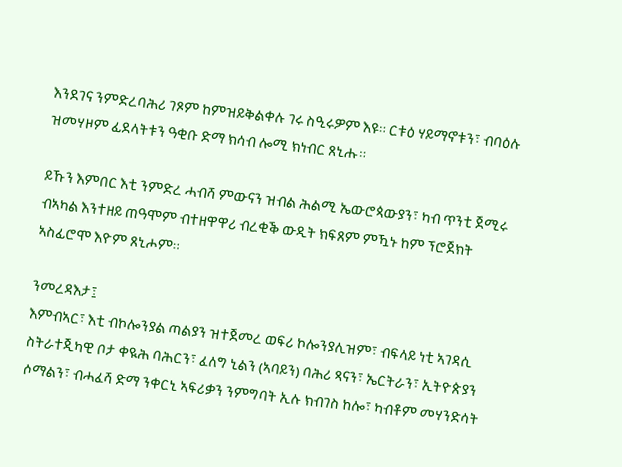እንደገና ንምድረባሕሪ ገጾም ከምዝይቅልቀሉ ገሩ ስዒሩዎም እዩ። ርቱዕ ሃይማኖቱን፣ ብባዕሉ ዝመሃዞም ፊደላትቱን ዓቂቡ ድማ ክሳብ ሎሚ ክነብር ጸኒሑ።

ይኹን እምበር እቲ ንምድረ ሓብሻ ምውናን ዝብል ሕልሚ ኤውሮጳውያን፣ ካብ ጥንቲ ጀሚሩ ብኣካል እንተዘይ ጠዓሞም ብተዘዋዋሪ ብረቂቕ ውዲት ክፍጸም ምዃኑ ከም ፕሮጀክት ኣስፊሮሞ እዮም ጸኒሖም።

ንመረዳእታ፤
እምብኣር፣ እቲ ብኮሎንያል ጣልያን ዝተጀመረ ወፍሪ ኮሎንያሊዝም፣ ብፍላይ ነቲ ኣገዳሲ ስትራተጂካዊ ቦታ ቀዪሕ ባሕርን፣ ፈለግ ኒልን (ኣባይን) ባሕሪ ጻናን፣ ኤርትራን፣ ኢትዮጵያን ሶማልን፣ ብሓፈሻ ድማ ንቀርኒ ኣፍሪቃን ንምግባት ኢሉ ክብገስ ከሎ፣ ካብቶም መሃንድሳት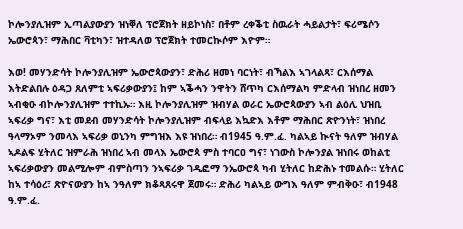ኮሎንያሊዝም ኢጣልያውያን ዝነቐለ ፕሮጀክት ዘይኮነስ፣ በቶም ረቀቕቲ ስዉራት ሓይልታት፣ ፍሪሜሶን ኤውሮጳን፣ ማሕበር ቫቲካን፣ ዝተዳለወ ፕሮጀክት ተመርኲሶም እዮም።

እወ! መሃንድሳት ኮሎንያሊዝም ኤውሮጳውያን፣ ድሕሪ ዘመነ ባርነት፣ ብኻልእ ኣገላልጻ፣ ርእሰማል እትድልበሉ ዕዳጋ ጸለምቲ ኣፍሪቃውያን፤ ከም ኣቕሓን ንዋትን ሸጥካ ርእሰማልካ ምድላብ ዝነበረ ዘመን ኣብቂዑ ብኮሎንያሊዝም ተተኪኡ። እዚ ኮሎንያሊዝም ዝብሃል ወራር ኤውሮጳውያን ኣብ ልዕሊ ህዝቢ ኣፍሪቃ ግና፣ እቲ መደብ መሃንድሳት ኮሎንያሊዝም ብፍላይ እኳድእ እቶም ማሕበር ጽዮንነት፣ ዝነበረ ዓላማኦም ንመላእ ኣፍሪቃ ወኒንካ ምግዝእ እዩ ዝነበረ። ብ1945 ዓ.ም.ፈ. ካልኣይ ኲናት ዓለም ዝብሃል ኣዶልፍ ሂትለር ዝምራሕ ዝነበረ ኣብ መላእ ኤውሮጳ ምስ ተባርዐ ግና፣ ነገውስ ኮሎንያል ዝነበሩ ወከልቲ ኣፍሪቃውያን መልሚሎም ብምስጣን ንኣፍሪቃ ገዲፎማ ንኤውሮጳ ካብ ሂትለር ከድሕኑ ተመልሱ። ሂትለር ከኣ ተሳዕረ፣ ጽዮናውያን ከኣ ንዓለም ክቆጻጸሩዋ ጀመሩ። ድሕሪ ካልኣይ ውግእ ዓለም ምብቅዑ፣ ብ1948 ዓ.ም.ፈ.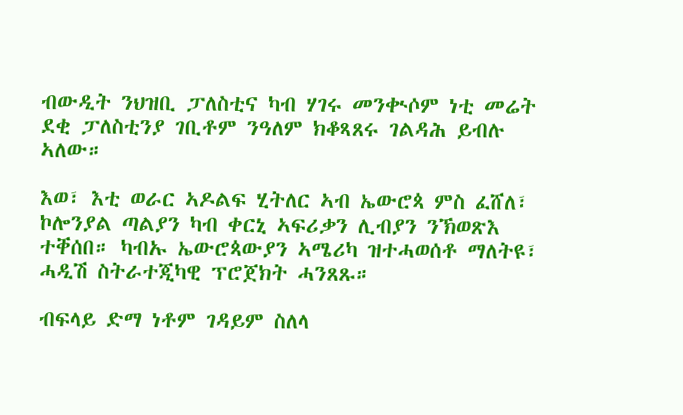ብውዲት ንህዝቢ ፓለስቲና ካብ ሃገሩ መንቊሶም ነቲ መሬት ደቂ ፓለስቲንያ ገቢቶም ንዓለም ክቆጻጸሩ ገልዳሕ ይብሉ ኣለው።

እወ፣ እቲ ወራር ኣዶልፍ ሂትለር ኣብ ኤውሮጳ ምስ ፈሸለ፣ ኮሎንያል ጣልያን ካብ ቀርኒ ኣፍሪቃን ሊብያን ንኽወጽእ ተቐሰበ። ካብኡ ኤውሮጳውያን ኣሜሪካ ዝተሓወሰቶ ማለትዩ፣ ሓዲሽ ስትራተጂካዊ ፕሮጀክት ሓንጸጹ።

ብፍላይ ድማ ነቶም ገዳይም ስለላ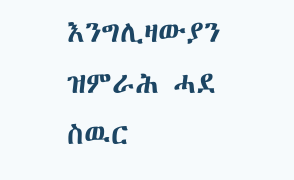እንግሊዛውያን ዝምራሕ ሓደ ስዉር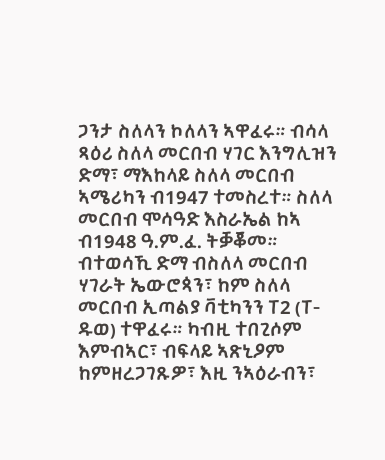ጋንታ ስለላን ኮለላን ኣዋፈሩ። ብሳላ ጻዕሪ ስለላ መርበብ ሃገር እንግሊዝን ድማ፣ ማእከላይ ስለላ መርበብ ኣሜሪካን ብ1947 ተመስረተ። ስለላ መርበብ ሞሳዓድ እስራኤል ከኣ ብ1948 ዓ.ም.ፈ. ትቓቖመ። ብተወሳኺ ድማ ብስለላ መርበብ ሃገራት ኤውሮጳን፣ ከም ስለላ መርበብ ኢጣልያ ቫቲካንን ፐ2 (ፐ- ዱወ) ተዋፈሩ። ካብዚ ተበጊሶም እምብኣር፣ ብፍላይ ኣጽኒዖም ከምዘረጋገጹዎ፣ እዚ ንኣዕራብን፣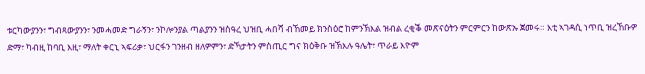ቱርካውያንን፣ ግብጻውያንን፣ ንመሓመድ ግራኝን፣ ንኮሎንያል ጣልያንን ዝስዓረ ህዝቢ ሓበሻ ብኸመይ ክንስዕሮ ከምንኽእል ዝብል ረቂቕ መጽናዕትን ምርምርን ከውጽኡ ጀመሩ። እቲ ኣገዳሲ ነጥቢ ዝረኸቡዎ ድማ፣ ካብዚ ከባቢ እዚ፣ ማለት ቀርኒ ኣፍሪቃ፣ ህርፋን ገንዘብ ዘለዎምን፣ ድኻታትን ምስጢር ግና ክዕቅቡ ዝኽእሉ ዓሌት፣ ጥራይ እዮም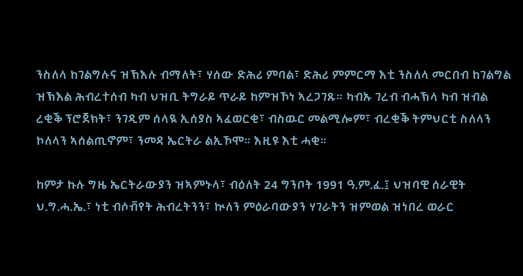ንስለላ ከገልግሉና ዝኽእሉ ብማለት፣ ሃሰው ድሕሪ ምባል፣ ድሕሪ ምምርማ እቲ ንስለላ መርበብ ከገልግል ዝኽእል ሕብረተሰብ ካብ ህዝቢ ትግራይ ጥራይ ከምዝኾነ ኣረጋገጹ። ካብኡ ገረብ ብሓኽላ ካብ ዝብል ረቂቕ ፕሮጀክት፣ ንገዲም ሰላዪ ኢሰያስ ኣፈወርቂ፣ ብስዉር መልሚሎም፣ ብረቂቕ ትምህርቲ ስለላን ኮለላን ኣሰልጢኖም፣ ንመዳ ኤርትራ ልኢኾሞ። እዚዩ እቲ ሓቂ።

ከምታ ኩሉ ግዜ ኤርትራውያን ዝኣምኑላ፣ ብዕለት 24 ግንቦት 1991 ዓ.ም.ፈ.፤ ህዝባዊ ሰራዊት ህ.ግ.ሓ.ኤ.፣ ነቲ ብሶቭየት ሕብረትንን፣ ኲለን ምዕራባውያን ሃገራትን ዝምወል ዝነበረ ወራር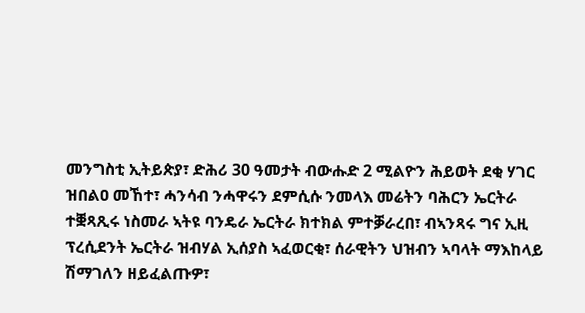መንግስቲ ኢትይጵያ፣ ድሕሪ 30 ዓመታት ብውሑድ 2 ሚልዮን ሕይወት ደቂ ሃገር ዝበልዐ መኸተ፣ ሓንሳብ ንሓዋሩን ደምሲሱ ንመላእ መሬትን ባሕርን ኤርትራ ተቛጻጺሩ ነስመራ ኣትዩ ባንዴራ ኤርትራ ክተክል ምተቓራረበ፣ ብኣንጻሩ ግና ኢዚ ፕረሲደንት ኤርትራ ዝብሃል ኢሰያስ ኣፈወርቂ፣ ሰራዊትን ህዝብን ኣባላት ማእከላይ ሽማገለን ዘይፈልጡዎ፣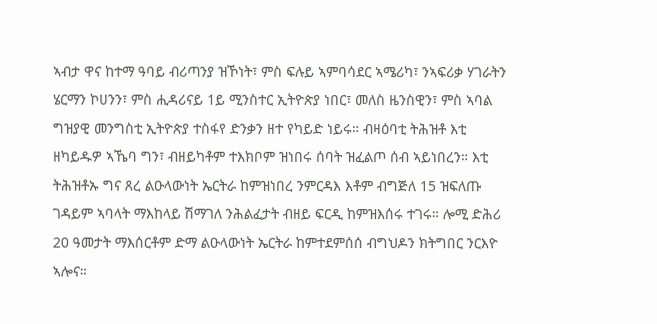ኣብታ ዋና ከተማ ዓባይ ብሪጣንያ ዝኾነት፣ ምስ ፍሉይ ኣምባሳደር ኣሜሪካ፣ ንኣፍሪቃ ሃገራትን ሄርማን ኮሀንን፣ ምስ ሒዳሪናይ 1ይ ሚንስተር ኢትዮጵያ ነበር፣ መለስ ዜንስዊን፣ ምስ ኣባል ግዝያዊ መንግስቲ ኢትዮጵያ ተስፋየ ድንቃን ዘተ የካይድ ነይሩ። ብዛዕባቲ ትሕዝቶ እቲ ዘካይዱዎ ኣኼባ ግን፣ ብዘይካቶም ተእክቦም ዝነበሩ ሰባት ዝፈልጦ ሰብ ኣይነበረን። እቲ ትሕዝቶኡ ግና ጸረ ልዑላውነት ኤርትራ ከምዝነበረ ንምርዳእ እቶም ብግጅለ 15 ዝፍለጡ ገዳይም ኣባላት ማእከላይ ሽማገለ ንሕልፈታት ብዘይ ፍርዲ ከምዝእሰሩ ተገሩ። ሎሚ ድሕሪ 20 ዓመታት ማእሰርቶም ድማ ልዑላውነት ኤርትራ ከምተደምሰሰ ብግህዶን ክትግበር ንርእዮ ኣሎና።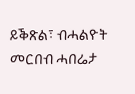ይቕጽል፣ ብሓልዮት መርበብ ሓበሬታ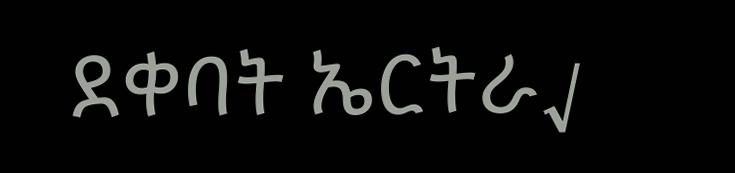ደቀባት ኤርትራ√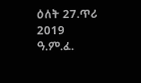ዕለት 27.ጥሪ 2019 ዓ.ም.ፈ.